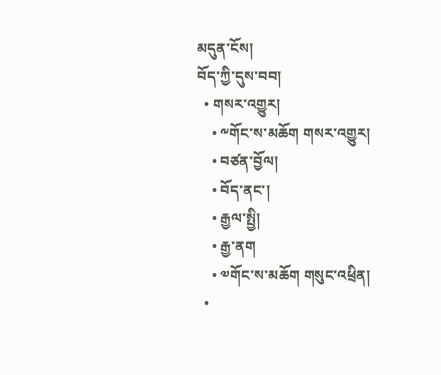མདུན་ངོས།
བོད་ཀྱི་དུས་བབ།
  • གསར་འགྱུར།
    • ༸གོང་ས་མཆོག གསར་འགྱུར།
    • བཙན་བྱོལ།
    • བོད་ནང་།
    • རྒྱལ་སྤྱི།
    • རྒྱ་ནག
    • ༧གོང་ས་མཆོག གསུང་འཕྲིན།
  •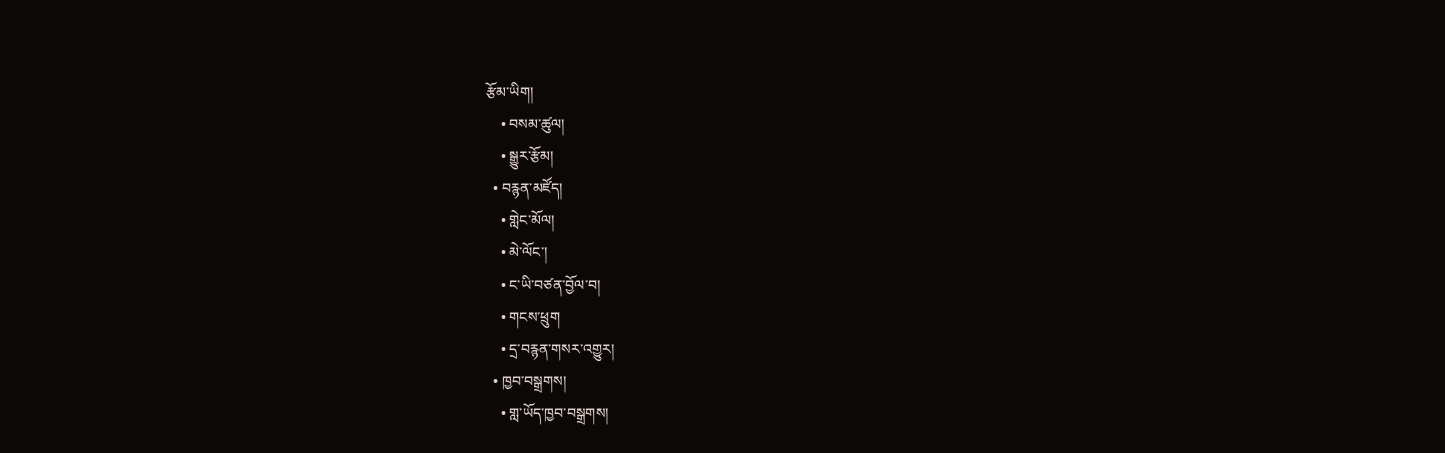རྩོམ་ཡིག།
    • བསམ་ཚུལ།
    • སྒྱུར་རྩོམ།
  • བརྙན་མཛོད།
    • གླེང་མོལ།
    • མེ་ལོང་།
    • ང་ཡི་བཙན་བྱོལ་བ།
    • གངས་ཕྲུག
    • དྲ་བརྙན་གསར་འགྱུར།
  • ཁྱབ་བསྒྲགས།
    • གླ་ཡོད་ཁྱབ་བསྒྲགས།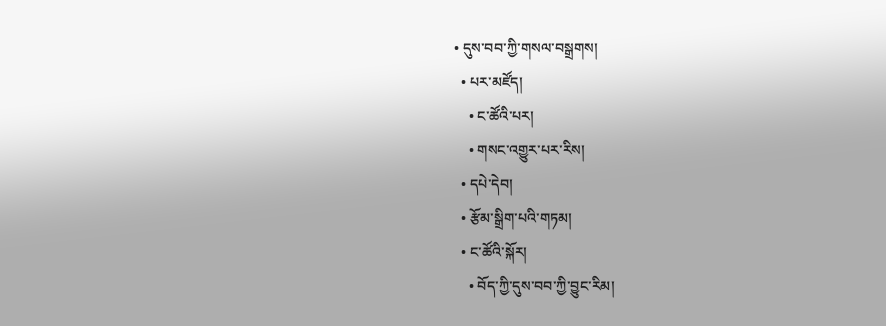• དུས་བབ་ཀྱི་གསལ་བསྒྲགས།
  • པར་མཛོད།
    • ང་ཚོའི་པར།
    • གསང་འགྱུར་པར་རིས།
  • དཔེ་དེབ།
  • རྩོམ་སྒྲིག་པའི་གཏམ།
  • ང་ཚོའི་སྐོར།
    • བོད་ཀྱི་དུས་བབ་ཀྱི་བྱུང་རིམ།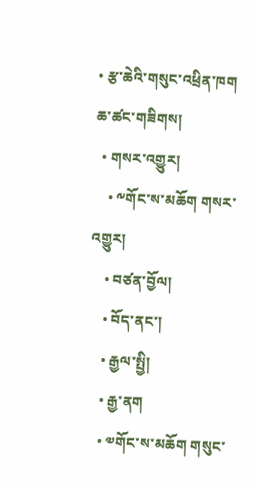• རྩ་ཆེའི་གསུང་འཕྲིན་ཁག
ཆ་ཚང་གཟིགས།
  • གསར་འགྱུར།
    • ༸གོང་ས་མཆོག གསར་འགྱུར།
    • བཙན་བྱོལ།
    • བོད་ནང་།
    • རྒྱལ་སྤྱི།
    • རྒྱ་ནག
    • ༧གོང་ས་མཆོག གསུང་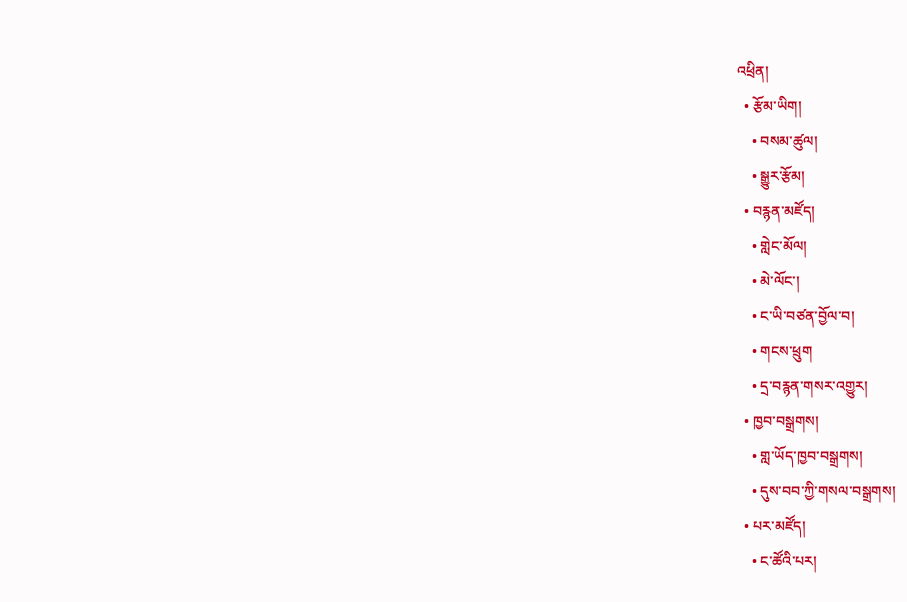འཕྲིན།
  • རྩོམ་ཡིག།
    • བསམ་ཚུལ།
    • སྒྱུར་རྩོམ།
  • བརྙན་མཛོད།
    • གླེང་མོལ།
    • མེ་ལོང་།
    • ང་ཡི་བཙན་བྱོལ་བ།
    • གངས་ཕྲུག
    • དྲ་བརྙན་གསར་འགྱུར།
  • ཁྱབ་བསྒྲགས།
    • གླ་ཡོད་ཁྱབ་བསྒྲགས།
    • དུས་བབ་ཀྱི་གསལ་བསྒྲགས།
  • པར་མཛོད།
    • ང་ཚོའི་པར།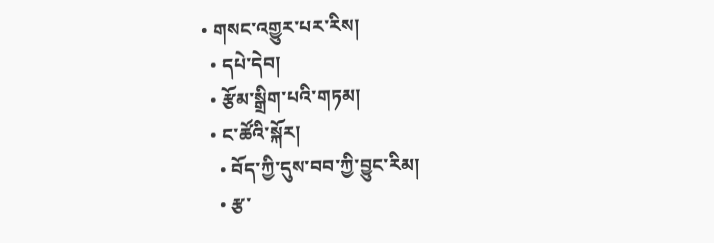• གསང་འགྱུར་པར་རིས།
  • དཔེ་དེབ།
  • རྩོམ་སྒྲིག་པའི་གཏམ།
  • ང་ཚོའི་སྐོར།
    • བོད་ཀྱི་དུས་བབ་ཀྱི་བྱུང་རིམ།
    • རྩ་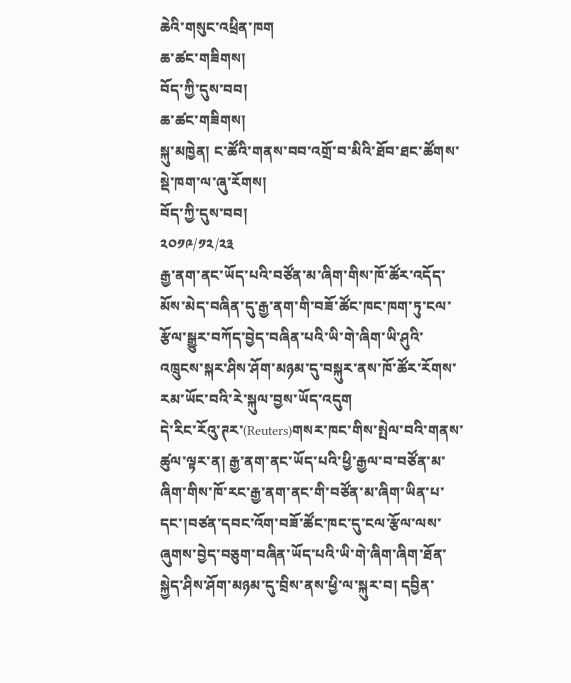ཆེའི་གསུང་འཕྲིན་ཁག
ཆ་ཚང་གཟིགས།
བོད་ཀྱི་དུས་བབ།
ཆ་ཚང་གཟིགས།
སྐུ་མཁྱེན། ང་ཚོའི་གནས་བབ་འགྲོ་བ་མིའི་ཐོབ་ཐང་ཚོགས་སྡེ་ཁག་ལ་ཞུ་རོགས།
བོད་ཀྱི་དུས་བབ།
༢༠༡༩/༡༢/༢༣
རྒྱ་ནག་ནང་ཡོད་པའི་བཙོན་མ་ཞིག་གིས་ཁོ་ཚོར་འདོད་མོས་མེད་བཞིན་དུ་རྒྱ་ནག་གི་བཟོ་ཚོང་ཁང་ཁག་ཏུ་ངལ་རྩོལ་སྒྱུར་བཀོད་བྱེད་བཞིན་པའི་ཡི་གེ་ཞིག་ཡི་ཤུའི་འཁྲུངས་སྐར་ཤིས་ཤོག་མཉམ་དུ་བསྐུར་ནས་ཁོ་ཚོར་རོགས་རམ་ཡོང་བའི་རེ་སྐུལ་བྱས་ཡོད་འདུག
དེ་རིང་རོའུ་ཊར་(Reuters)གསར་ཁང་གིས་སྤེལ་བའི་གནས་ཚུལ་ལྟར་ན། རྒྱ་ནག་ནང་ཡོད་པའི་ཕྱི་རྒྱལ་བ་བཙོན་མ་ཞིག་གིས་ཁོ་རང་རྒྱ་ནག་ནང་གི་བཙོན་མ་ཞིག་ཡིན་པ་དང་།བཙན་དབང་འོག་བཟོ་ཚོང་ཁང་དུ་ངལ་རྩོལ་ལས་ཞུགས་བྱེད་བཅུག་བཞིན་ཡོད་པའི་ཡི་གེ་ཞིག་ཞིག་ཐོན་སྐྱེད་ཤིས་ཤོག་མཉམ་དུ་བྲིས་ནས་ཕྱི་ལ་སྐུར་བ། དབྱིན་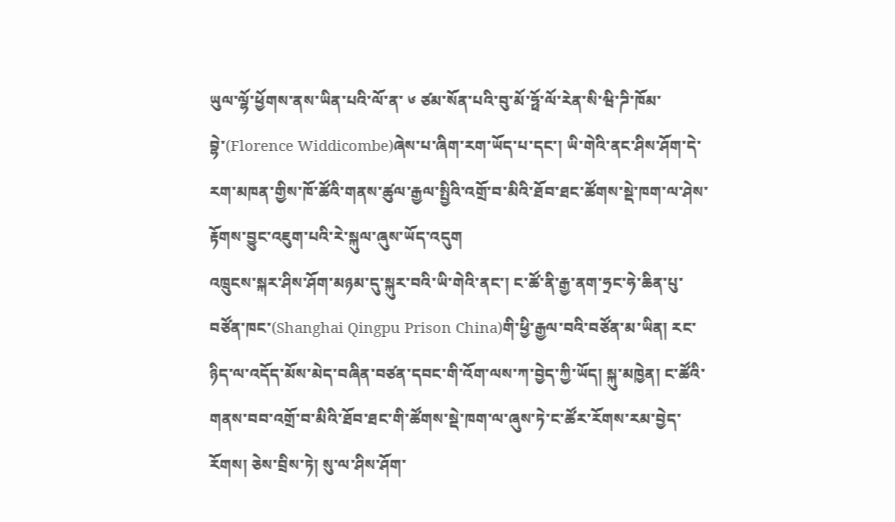ཡུལ་ལྷོ་ཕྱོགས་ནས་ཡིན་པའི་ལོ་ན་ ༦ ཙམ་སོན་པའི་བུ་མོ་ཧྥོ་ལོ་རེན་སི་ཝི་ཌི་ཁོམ་བྷེ་(Florence Widdicombe)ཞེས་པ་ཞིག་རག་ཡོད་པ་དང་། ཡི་གེའི་ནང་ཤིས་ཤོག་དེ་རག་མཁན་གྱིས་ཁོ་ཚོའི་གནས་ཚུལ་རྒྱལ་སྤྱིའི་འགྲོ་བ་མིའི་ཐོབ་ཐང་ཚོགས་སྡེ་ཁག་ལ་ཤེས་རྟོགས་བྱུང་འཇུག་པའི་རེ་སྐུལ་ཞུས་ཡོད་འདུག
འཁྲུངས་སྐར་ཤིས་ཤོག་མཉམ་དུ་སྐུར་བའི་ཡི་གེའི་ནང་། ང་ཚོ་ནི་རྒྱ་ནག་ཧྲང་ཧེ་ཆིན་པུ་བཙོན་ཁང་(Shanghai Qingpu Prison China)གི་ཕྱི་རྒྱལ་བའི་བཙོན་མ་ཡིན། རང་ཉིད་ལ་འདོད་མོས་མེད་བཞིན་བཙན་དབང་གི་འོག་ལས་ཀ་བྱེད་ཀྱི་ཡོད། སྐུ་མཁྱེན། ང་ཚོའི་གནས་བབ་འགྲོ་བ་མིའི་ཐོབ་ཐང་གི་ཚོགས་སྡེ་ཁག་ལ་ཞུས་ཏེ་ང་ཚོར་རོགས་རམ་བྱེད་རོགས། ཅེས་བྲིས་ཏེ། སུ་ལ་ཤིས་ཤོག་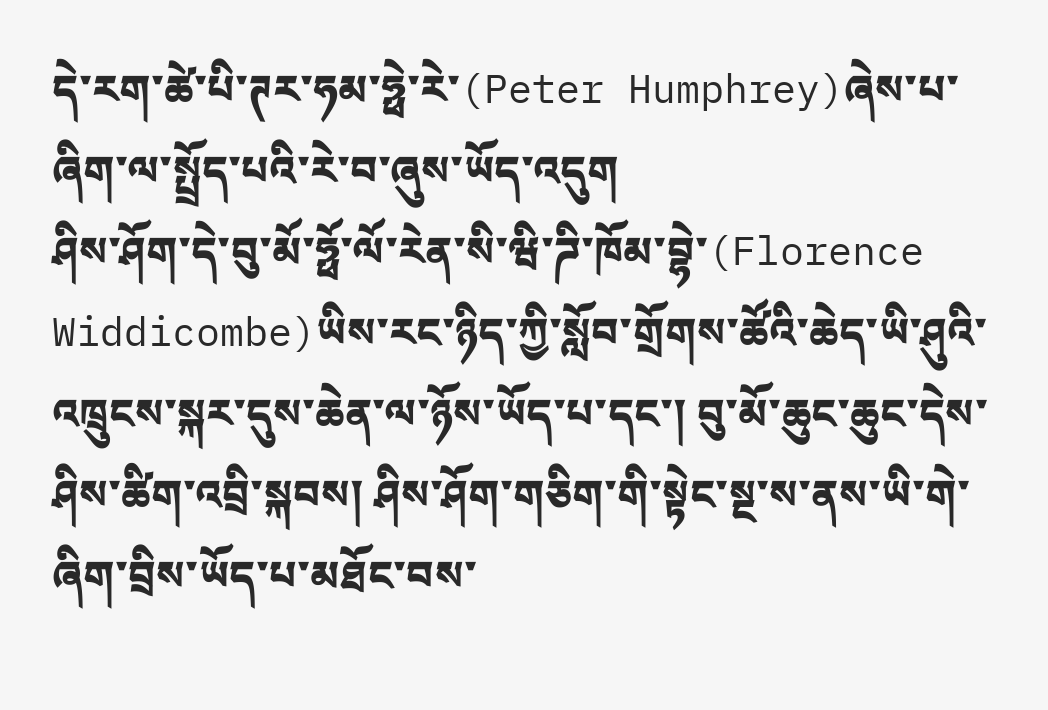དེ་རག་ཚེ་པི་ཊར་ཧམ་ཧྥེ་རེ་(Peter Humphrey)ཞེས་པ་ཞིག་ལ་སྤྲོད་པའི་རེ་བ་ཞུས་ཡོད་འདུག
ཤིས་ཤོག་དེ་བུ་མོ་ཧྥོ་ལོ་རེན་སི་ཝི་ཌི་ཁོམ་བྷེ་(Florence Widdicombe)ཡིས་རང་ཉིད་ཀྱི་སློབ་གྲོགས་ཚོའི་ཆེད་ཡི་ཤུའི་འཁྲུངས་སྐར་དུས་ཆེན་ལ་ཉོས་ཡོད་པ་དང་། བུ་མོ་ཆུང་ཆུང་དེས་ཤིས་ཚིག་འབྲི་སྐབས། ཤིས་ཤོག་གཅིག་གི་སྟེང་སྔ་ས་ནས་ཡི་གེ་ཞིག་བྲིས་ཡོད་པ་མཐོང་བས་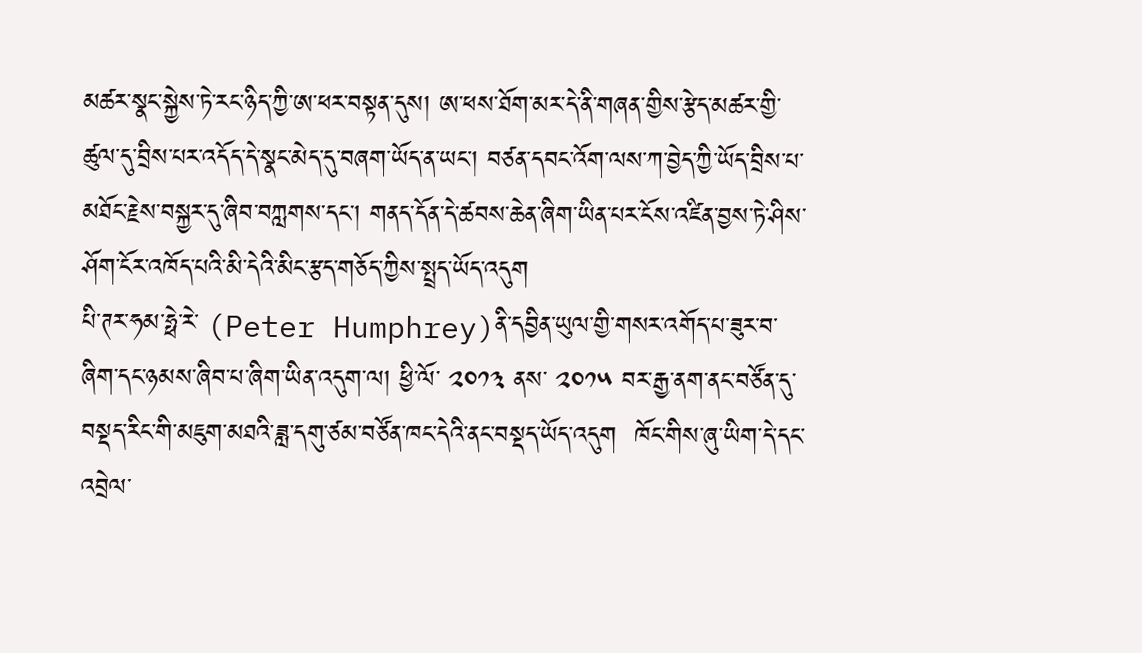མཚར་སྣང་སྐྱེས་ཏེ་རང་ཉིད་ཀྱི་ཨ་ཕར་བསྟན་དུས། ཨ་ཕས་ཐོག་མར་དེ་ནི་གཞན་གྱིས་རྩེད་མཚར་གྱི་ཚུལ་དུ་བྲིས་པར་འདོད་དེ་སྣང་མེད་དུ་བཞག་ཡོད་ན་ཡང་། བཙན་དབང་འོག་ལས་ཀ་བྱེད་ཀྱི་ཡོད་བྲིས་པ་མཐོང་རྗེས་བསྐྱར་དུ་ཞིབ་བཀླགས་དང་། གནད་དོན་དེ་ཚབས་ཆེན་ཞིག་ཡིན་པར་ངོས་འཛིན་བྱས་ཏེ་ཤིས་ཤོག་ངོར་འཁོད་པའི་མི་དེའི་མིང་རྩད་གཅོད་ཀྱིས་སྤྲད་ཡོད་འདུག
པི་ཊར་ཧམ་ཧྥེ་རེ་ (Peter Humphrey)ནི་དབྱིན་ཡུལ་གྱི་གསར་འགོད་པ་ཟུར་བ་ཞིག་དང་ཉམས་ཞིབ་པ་ཞིག་ཡིན་འདུག་ལ། ཕྱི་ལོ་ ༢༠༡༣ ནས་ ༢༠༡༥ བར་རྒྱ་ནག་ནང་བཙོན་དུ་བསྡད་རིང་གི་མཇུག་མཐའི་ཟླ་དགུ་ཙམ་བཙོན་ཁང་དེའི་ནང་བསྡད་ཡོད་འདུག  ཁོང་གིས་ཞུ་ཡིག་དེ་དང་འབྲེལ་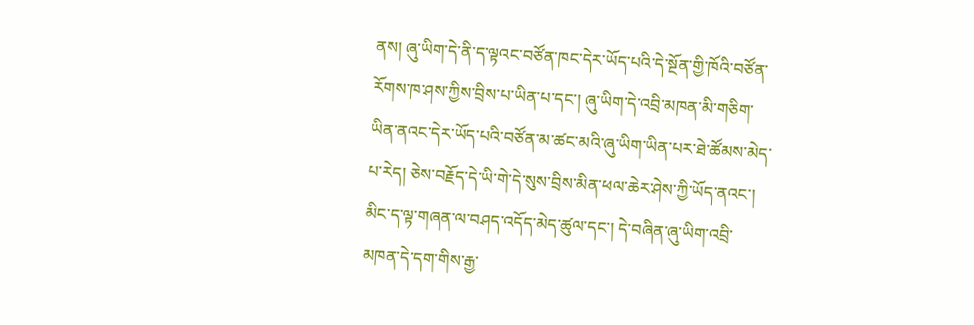ནས། ཞུ་ཡིག་དེ་ནི་ད་ལྟའང་བཙོན་ཁང་དེར་ཡོད་པའི་དེ་སྔོན་གྱི་ཁོའི་བཙོན་རོགས་ཁ་ཤས་ཀྱིས་བྲིས་པ་ཡིན་པ་དང་། ཞུ་ཡིག་དེ་འབྲི་མཁན་མི་གཅིག་ཡིན་ནའང་དེར་ཡོད་པའི་བཙོན་མ་ཚང་མའི་ཞུ་ཡིག་ཡིན་པར་ཐེ་ཚོམས་མེད་པ་རེད། ཅེས་བརྗོད་དེ་ཡི་གེ་དེ་སུས་བྲིས་མིན་ཕལ་ཆེར་ཤེས་ཀྱི་ཡོད་ནའང་། མིང་ད་ལྟ་གཞན་ལ་བཤད་འདོད་མེད་ཚུལ་དང་། དེ་བཞིན་ཞུ་ཡིག་འབྲི་མཁན་དེ་དག་གིས་རྒྱ་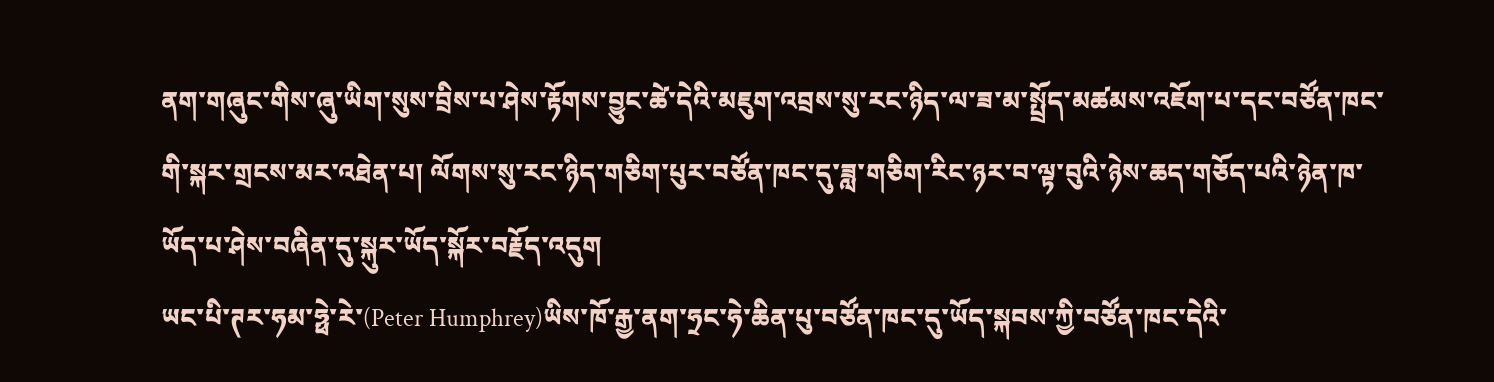ནག་གཞུང་གིས་ཞུ་ཡིག་སུས་བྲིས་པ་ཤེས་རྟོགས་བྱུང་ཚེ་དེའི་མཇུག་འབྲས་སུ་རང་ཉིད་ལ་ཟ་མ་སྤྲོད་མཚམས་འཇོག་པ་དང་བཙོན་ཁང་གི་སྐར་གྲངས་མར་འཐེན་པ། ལོགས་སུ་རང་ཉིད་གཅིག་པུར་བཙོན་ཁང་དུ་ཟླ་གཅིག་རིང་ཉར་བ་ལྟ་བུའི་ཉེས་ཆད་གཅོད་པའི་ཉེན་ཁ་ཡོད་པ་ཤེས་བཞིན་དུ་སྐུར་ཡོད་སྐོར་བརྗོད་འདུག
ཡང་པི་ཊར་ཧམ་ཧྥེ་རེ་(Peter Humphrey)ཡིས་ཁོ་རྒྱ་ནག་ཧྲང་ཧེ་ཆིན་པུ་བཙོན་ཁང་དུ་ཡོད་སྐབས་ཀྱི་བཙོན་ཁང་དེའི་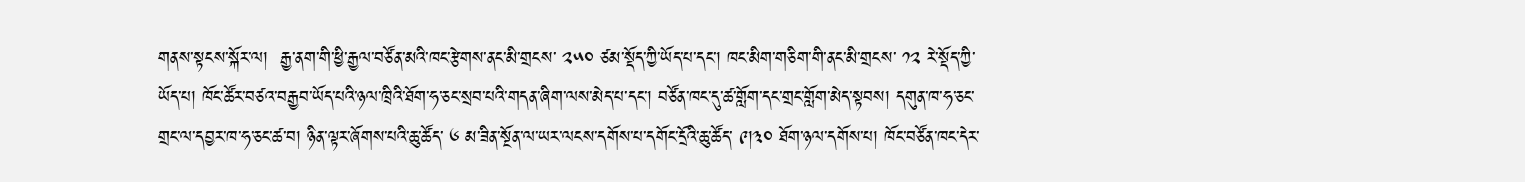གནས་སྟངས་སྐོར་ལ།  རྒྱ་ནག་གི་ཕྱི་རྒྱལ་བཙོན་མའི་ཁང་རྩེགས་ནང་མི་གྲངས་ ༢༥༠ ཙམ་སྡོད་ཀྱི་ཡོད་པ་དང་། ཁང་མིག་གཅིག་གི་ནང་མི་གྲངས་ ༡༢ རེ་སྡོད་ཀྱི་ཡོད་པ། ཁོང་ཚོར་བཙའ་བརྒྱབ་ཡོད་པའི་ཉལ་ཁྲིའི་ཐོག་ཧ་ཅང་སྲབ་པའི་གདན་ཞིག་ལས་མེད་པ་དང་། བཙོན་ཁང་དུ་ཚ་གློག་དང་གྲང་གློག་མེད་སྟབས། དགུན་ཁ་ཧ་ཅང་གྲང་ལ་དབྱར་ཁ་ཧ་ཅང་ཚ་བ། ཉིན་ལྟར་ཞོགས་པའི་ཆུ་ཚོད་ ༦ མ་ཟིན་སྔོན་ལ་ཡར་ལངས་དགོས་པ་དགོང་དྲོའི་ཆུ་ཚོད་ ༩།༣༠ ཐོག་ཉལ་དགོས་པ། ཁོང་བཙོན་ཁང་དེར་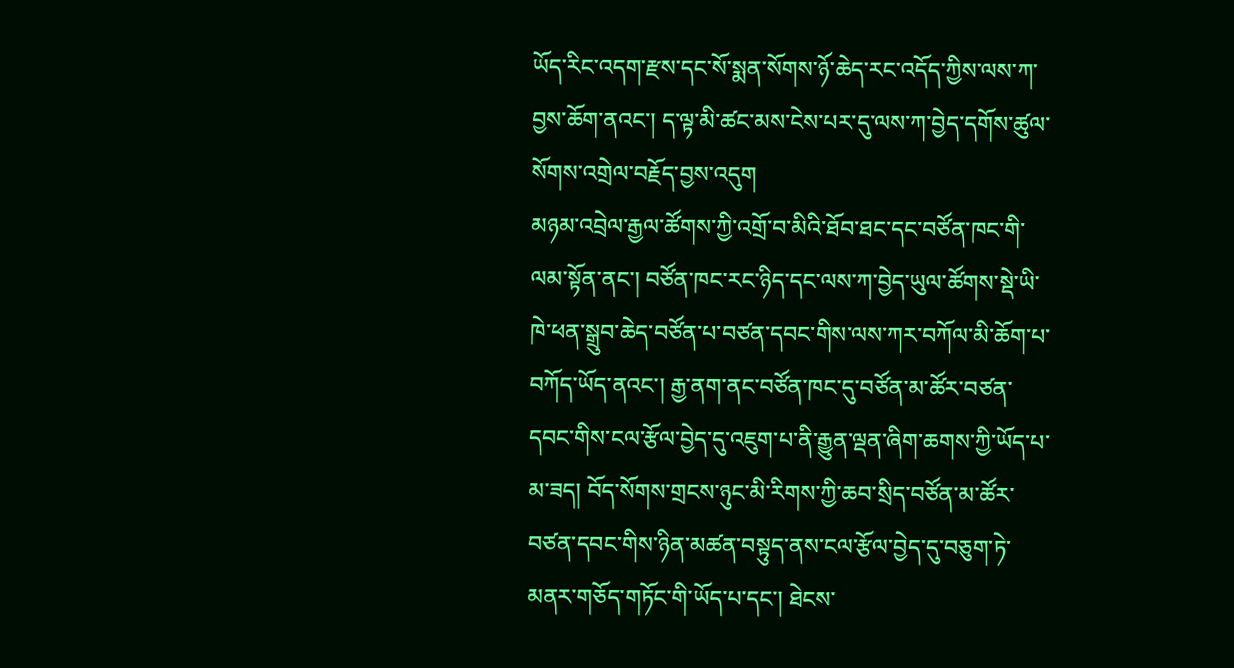ཡོད་རིང་འདག་རྫས་དང་སོ་སྨན་སོགས་ཉོ་ཆེད་རང་འདོད་ཀྱིས་ལས་ཀ་བྱས་ཆོག་ནའང་། ད་ལྟ་མི་ཚང་མས་ངེས་པར་དུ་ལས་ཀ་བྱེད་དགོས་ཚུལ་སོགས་འགྲེལ་བརྗོད་བྱས་འདུག
མཉམ་འབྲེལ་རྒྱལ་ཚོགས་ཀྱི་འགྲོ་བ་མིའི་ཐོབ་ཐང་དང་བཙོན་ཁང་གི་ལམ་སྟོན་ནང་། བཙོན་ཁང་རང་ཉིད་དང་ལས་ཀ་བྱེད་ཡུལ་ཚོགས་སྡེ་ཡི་ཁེ་ཕན་སྒྲུབ་ཆེད་བཙོན་པ་བཙན་དབང་གིས་ལས་ཀར་བཀོལ་མི་ཆོག་པ་བཀོད་ཡོད་ནའང་། རྒྱ་ནག་ནང་བཙོན་ཁང་དུ་བཙོན་མ་ཚོར་བཙན་དབང་གིས་ངལ་རྩོལ་བྱེད་དུ་འཇུག་པ་ནི་རྒྱུན་ལྡན་ཞིག་ཆགས་ཀྱི་ཡོད་པ་མ་ཟད། བོད་སོགས་གྲངས་ཉུང་མི་རིགས་ཀྱི་ཆབ་སྲིད་བཙོན་མ་ཚོར་བཙན་དབང་གིས་ཉིན་མཚན་བསྟུད་ནས་ངལ་རྩོལ་བྱེད་དུ་བཅུག་ཏེ་མནར་གཅོད་གཏོང་གི་ཡོད་པ་དང་། ཐེངས་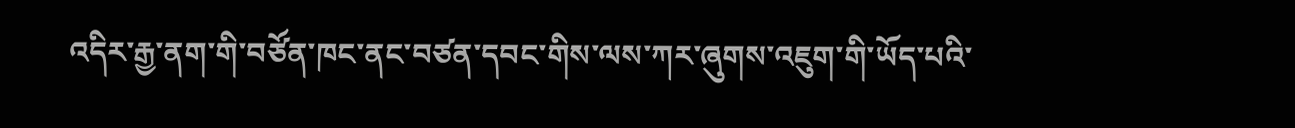འདིར་རྒྱ་ནག་གི་བཙོན་ཁང་ནང་བཙན་དབང་གིས་ལས་ཀར་ཞུགས་འཇུག་གི་ཡོད་པའི་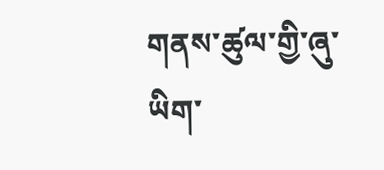གནས་ཚུལ་གྱི་ཞུ་ཡིག་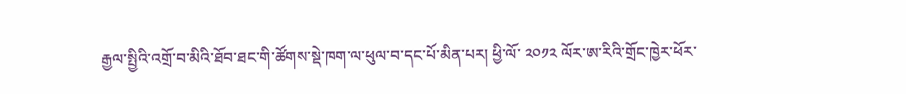རྒྱལ་སྤྱིའི་འགྲོ་བ་མིའི་ཐོབ་ཐང་གི་ཚོགས་སྡེ་ཁག་ལ་ཕུལ་བ་དང་པོ་མིན་པར། ཕྱི་ལོ་ ༢༠༡༢ ལོར་ཨ་རིའི་གྲོང་ཁྱེར་ཕོར་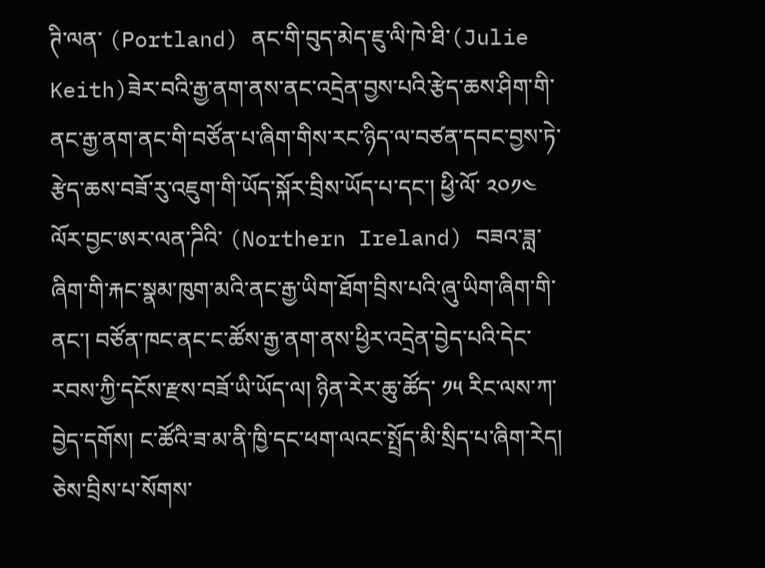ཊི་ལན་ (Portland) ནང་གི་བུད་མེད་ཇུ་ལི་ཁེ་ཐི་(Julie Keith)ཟེར་བའི་རྒྱ་ནག་ནས་ནང་འདྲེན་བྱས་པའི་རྩེད་ཆས་ཤིག་གི་ནང་རྒྱ་ནག་ནང་གི་བཙོན་པ་ཞིག་གིས་རང་ཉིད་ལ་བཙན་དབང་བྱས་ཏེ་རྩེད་ཆས་བཟོ་རུ་འཇུག་གི་ཡོད་སྐོར་བྲིས་ཡོད་པ་དང་། ཕྱི་ལོ་ ༢༠༡༤ ལོར་བྱང་ཨར་ལན་ཌིའི་ (Northern Ireland) བཟའ་ཟླ་ཞིག་གི་རྐང་སྣམ་ཁུག་མའི་ནང་རྒྱ་ཡིག་ཐོག་བྲིས་པའི་ཞུ་ཡིག་ཞིག་གི་ནང་། བཙོན་ཁང་ནང་ང་ཚོས་རྒྱ་ནག་ནས་ཕྱིར་འདྲེན་བྱེད་པའི་དེང་རབས་ཀྱི་དངོས་རྫས་བཟོ་ཡི་ཡོད་ལ། ཉིན་རེར་ཆུ་ཚོད་ ༡༥ རིང་ལས་ཀ་བྱེད་དགོས། ང་ཚོའི་ཟ་མ་ནི་ཁྱི་དང་ཕག་ལའང་སྤྲོད་མི་སྲིད་པ་ཞིག་རེད། ཅེས་བྲིས་པ་སོགས་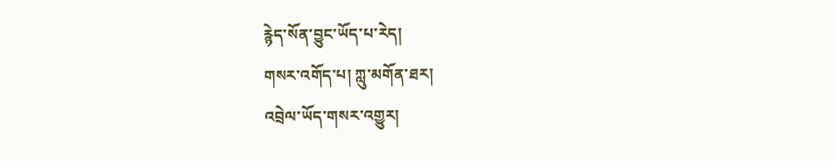རྙེད་སོན་བྱུང་ཡོད་པ་རེད།
གསར་འགོད་པ། ཀླུ་མགོན་ཐར།
འབྲེལ་ཡོད་གསར་འགྱུར།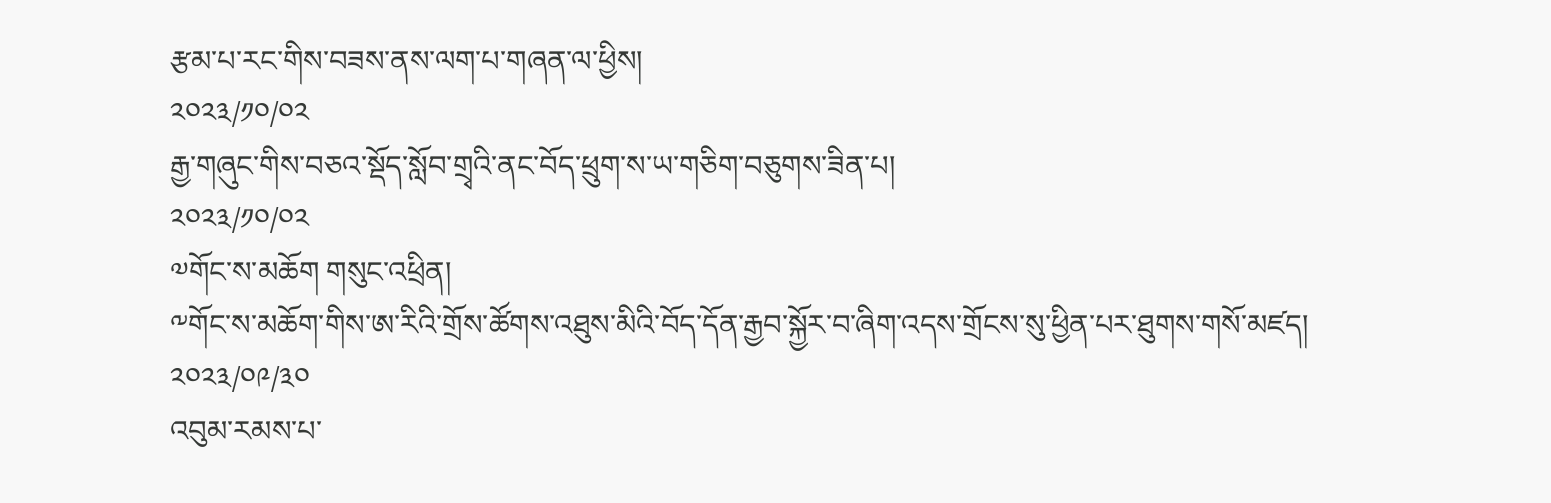རྩམ་པ་རང་གིས་བཟས་ནས་ལག་པ་གཞན་ལ་ཕྱིས།
༢༠༢༣/༡༠/༠༢
རྒྱ་གཞུང་གིས་བཅའ་སྡོད་སློབ་གྲྭའི་ནང་བོད་ཕྲུག་ས་ཡ་གཅིག་བཅུགས་ཟིན་པ།
༢༠༢༣/༡༠/༠༢
༧གོང་ས་མཆོག གསུང་འཕྲིན།
༸གོང་ས་མཆོག་གིས་ཨ་རིའི་གྲོས་ཚོགས་འཐུས་མིའི་བོད་དོན་རྒྱབ་སྐྱོར་བ་ཞིག་འདས་གྲོངས་སུ་ཕྱིན་པར་ཐུགས་གསོ་མཛད།
༢༠༢༣/༠༩/༣༠
འབུམ་རམས་པ་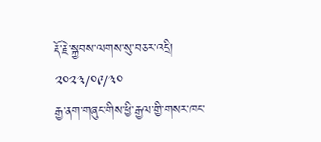རྡོ་རྗེ་སྐྱབས་ལགས་སུ་བཅར་འདྲི།
༢༠༢༣/༠༩/༣༠
རྒྱ་ནག་གཞུང་གིས་ཕྱི་རྒྱལ་གྱི་གསར་ཁང་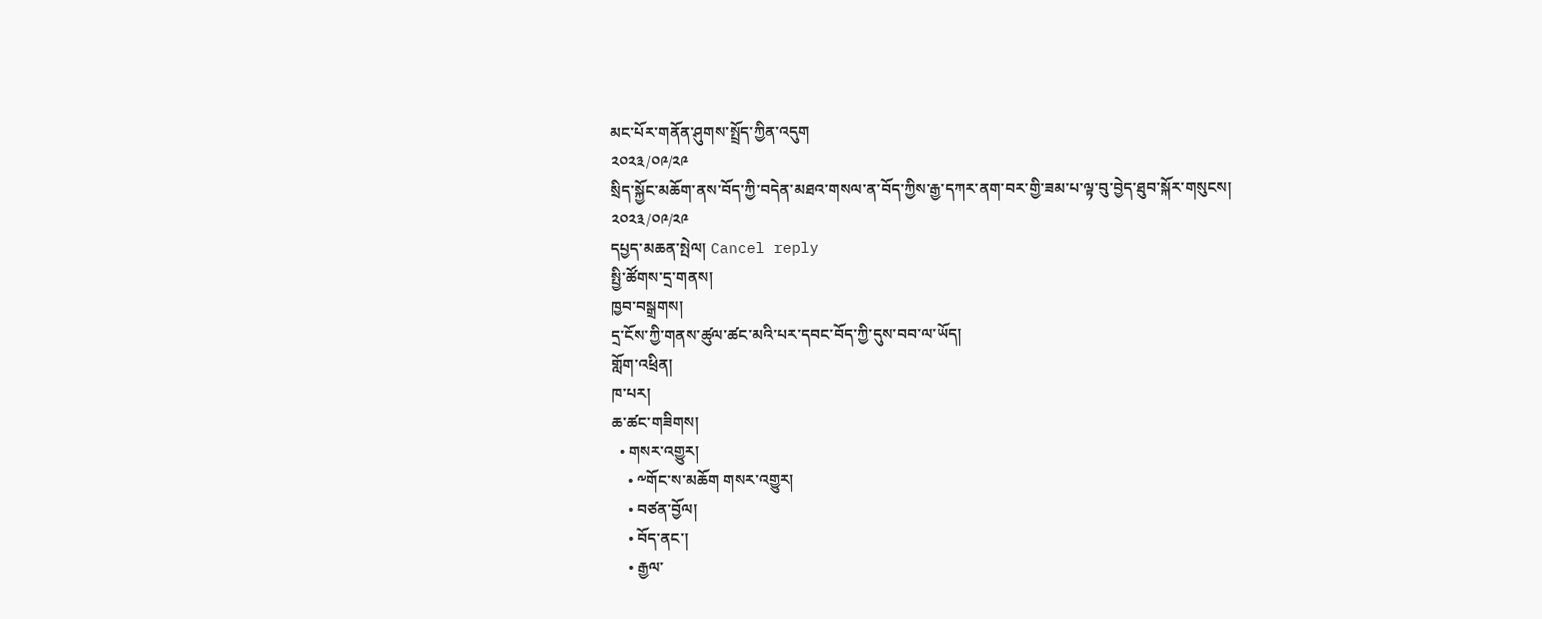མང་པོར་གནོན་ཤུགས་སྤྲོད་ཀྱིན་འདུག
༢༠༢༣/༠༩/༢༩
སྲིད་སྐྱོང་མཆོག་ནས་བོད་ཀྱི་བདེན་མཐའ་གསལ་ན་བོད་ཀྱིས་རྒྱ་དཀར་ནག་བར་གྱི་ཟམ་པ་ལྟ་བུ་བྱེད་ཐུབ་སྐོར་གསུངས།
༢༠༢༣/༠༩/༢༩
དཔྱད་མཆན་སྤེལ། Cancel reply
སྤྱི་ཚོགས་དྲ་གནས།
ཁྱབ་བསྒྲགས།
དྲ་ངོས་ཀྱི་གནས་ཚུལ་ཚང་མའི་པར་དབང་བོད་ཀྱི་དུས་བབ་ལ་ཡོད།
གློག་འཕྲིན།
ཁ་པར།
ཆ་ཚང་གཟིགས།
  • གསར་འགྱུར།
    • ༸གོང་ས་མཆོག གསར་འགྱུར།
    • བཙན་བྱོལ།
    • བོད་ནང་།
    • རྒྱལ་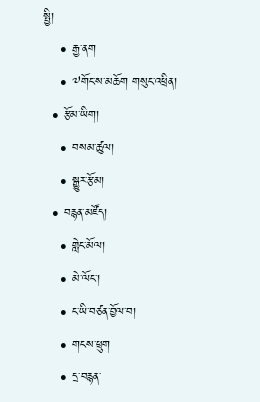སྤྱི།
    • རྒྱ་ནག
    • ༧གོང་ས་མཆོག གསུང་འཕྲིན།
  • རྩོམ་ཡིག།
    • བསམ་ཚུལ།
    • སྒྱུར་རྩོམ།
  • བརྙན་མཛོད།
    • གླེང་མོལ།
    • མེ་ལོང་།
    • ང་ཡི་བཙན་བྱོལ་བ།
    • གངས་ཕྲུག
    • དྲ་བརྙན་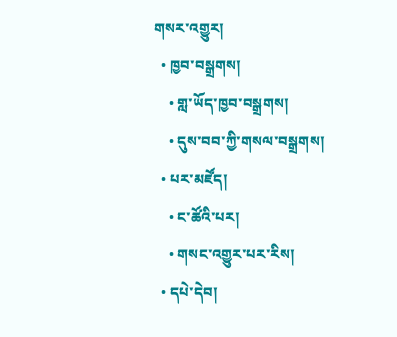གསར་འགྱུར།
  • ཁྱབ་བསྒྲགས།
    • གླ་ཡོད་ཁྱབ་བསྒྲགས།
    • དུས་བབ་ཀྱི་གསལ་བསྒྲགས།
  • པར་མཛོད།
    • ང་ཚོའི་པར།
    • གསང་འགྱུར་པར་རིས།
  • དཔེ་དེབ།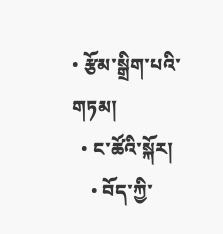• རྩོམ་སྒྲིག་པའི་གཏམ།
  • ང་ཚོའི་སྐོར།
    • བོད་ཀྱི་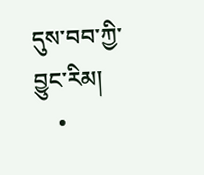དུས་བབ་ཀྱི་བྱུང་རིམ།
    •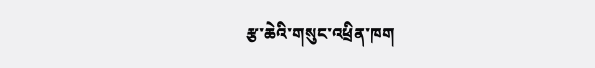རྩ་ཆེའི་གསུང་འཕྲིན་ཁག